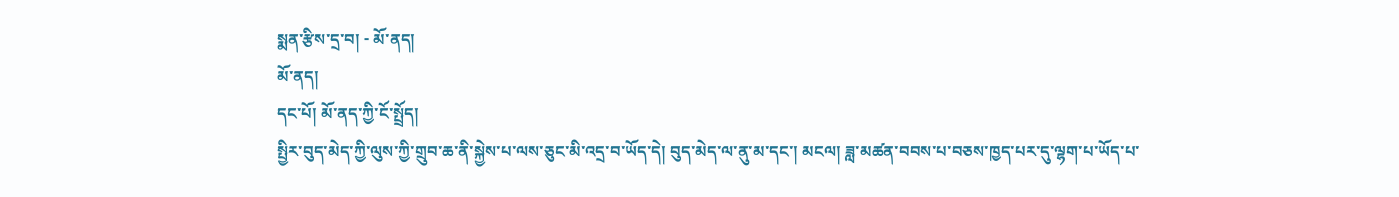སྨན་རྩིས་དྲ་བ། - མོ་ནད།
མོ་ནད།
དང་པོ། མོ་ནད་ཀྱི་ངོ་སྤྲོད།
སྤྱིར་བུད་མེད་ཀྱི་ལུས་ཀྱི་གྲུབ་ཆ་ནི་སྐྱེས་པ་ལས་ཅུང་མི་འདྲ་བ་ཡོད་དེ། བུད་མེད་ལ་ནུ་མ་དང་། མངལ། ཟླ་མཚན་བབས་པ་བཅས་ཁྱད་པར་དུ་ལྷག་པ་ཡོད་པ་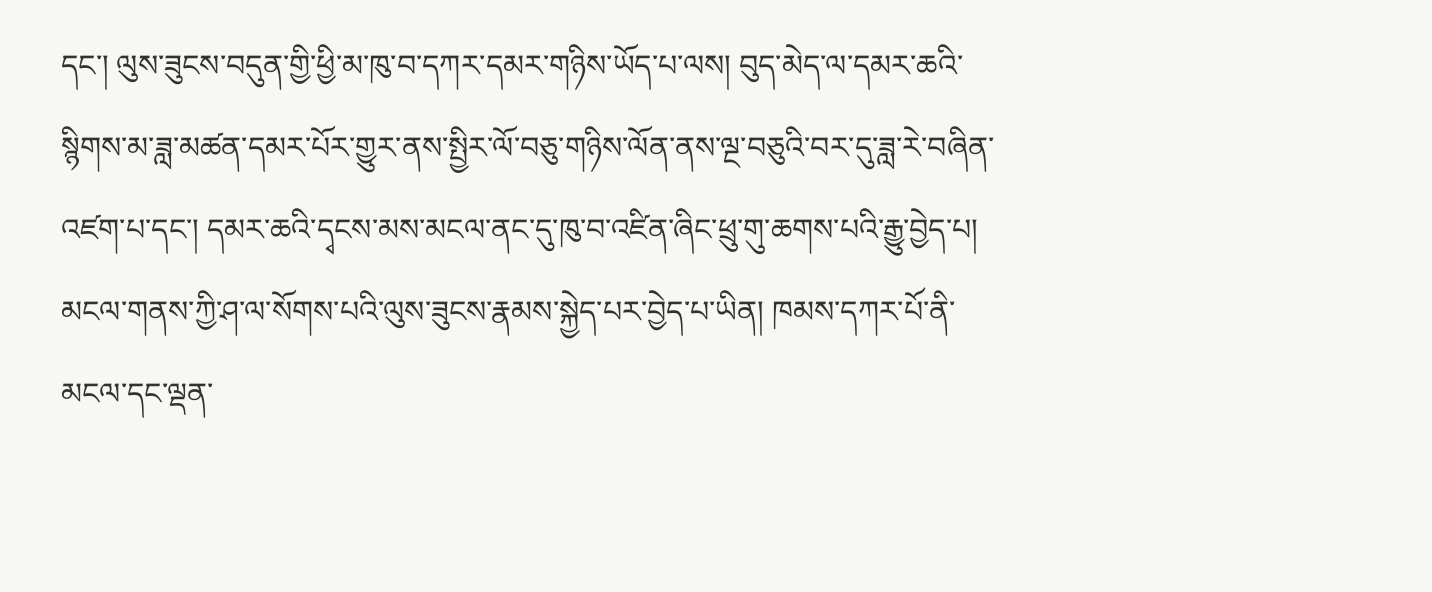དང་། ལུས་ཟུངས་བདུན་གྱི་ཕྱི་མ་ཁུ་བ་དཀར་དམར་གཉིས་ཡོད་པ་ལས། བུད་མེད་ལ་དམར་ཆའི་སྙིགས་མ་ཟླ་མཚན་དམར་པོར་གྱུར་ནས་སྤྱིར་ལོ་བཅུ་གཉིས་ལོན་ནས་ལྔ་བཅུའི་བར་དུ་ཟླ་རེ་བཞིན་འཛག་པ་དང་། དམར་ཆའི་དྭངས་མས་མངལ་ནང་དུ་ཁུ་བ་འཛིན་ཞིང་ཕྲུ་གུ་ཆགས་པའི་རྒྱུ་བྱེད་པ། མངལ་གནས་ཀྱི་ཤ་ལ་སོགས་པའི་ལུས་ཟུངས་རྣམས་སྐྱེད་པར་བྱེད་པ་ཡིན། ཁམས་དཀར་པོ་ནི་མངལ་དང་ལྡན་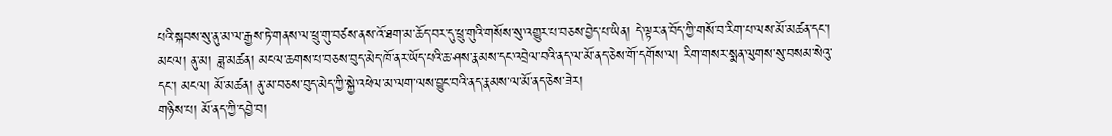པའི་སྐབས་སུ་ནུ་མ་ལ་རྒྱས་ཏེ་གནས་ལ་ཕྲུ་གུ་བཙས་ནས་འོ་ཐག་མ་ཆོད་བར་དུ་ཕྲུ་གུའི་གསོས་སུ་འགྱུར་པ་བཅས་བྱེད་པ་ཡིན། དེ་ལྟར་ན་བོད་ཀྱི་གསོ་བ་རིག་པ་ལས་མོ་མཚན་དང་། མངལ། ནུ་མ། ཟླ་མཚན། མངལ་ཆགས་པ་བཅས་བུད་མེད་ཁོ་ནར་ཡོད་པའི་ཆ་ཤས་རྣམས་དང་འབྲེལ་བའི་ནད་ལ་མོ་ནད་ཅེས་གོ་དགོས་ལ། རིག་གསར་སྨན་ལུགས་སུ་བསམ་སེའུ་དང་། མངལ། མོ་མཚན། ནུ་མ་བཅས་བུད་མེད་ཀྱི་སྐྱེ་འཕེལ་མ་ལག་ལས་བྱུང་བའི་ནད་རྣམས་ལ་མོ་ནད་ཅེས་ཟེར།
གཉིས་པ། མོ་ནད་ཀྱི་དབྱེ་བ།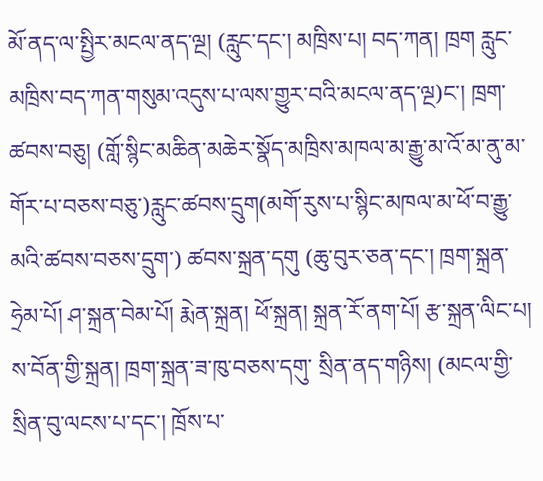མོ་ནད་ལ་སྤྱིར་མངལ་ནད་ལྔ། (རླུང་དང་། མཁྲིས་པ། བད་ཀན། ཁྲག རླུང་མཁྲིས་བད་ཀན་གསུམ་འདུས་པ་ལས་གྱུར་བའི་མངལ་ནད་ལྔ)ང་། ཁྲག་ཚབས་བཅུ། (གློ་སྙིང་མཆིན་མཆེར་སྣོད་མཁྲིས་མཁལ་མ་རྒྱུ་མ་འོ་མ་ནུ་མ་གོར་པ་བཅས་བཅུ་)རླུང་ཚབས་དྲུག(མགོ་རུས་པ་སྙིང་མཁལ་མ་ཕོ་བ་རྒྱུ་མའི་ཚབས་བཅས་དྲུག་) ཚབས་སྐྲན་དགུ (ཆུ་བུར་ཅན་དང་། ཁྲག་སྐྲན་ཧྲེམ་པོ། ཤ་སྐྲན་བེམ་པོ། རྨེན་སྐྲན། ཕོ་སྐྲན། སྐྲན་རོ་ནག་པོ། རྩ་སྐྲན་ལིང་པ། ས་བོན་གྱི་སྐྲན། ཁྲག་སྐྲན་ཟ་ཁུ་བཅས་དགུ་ སྲིན་ནད་གཉིས། (མངལ་གྱི་སྲིན་བུ་ལངས་པ་དང་། ཁྲོས་པ་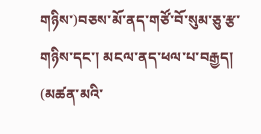གཉིས་)བཅས་མོ་ནད་གཙོ་བོ་སུམ་ཅུ་རྩ་གཉིས་དང་། མངལ་ནད་ཕལ་པ་བརྒྱད། (མཚན་མའི་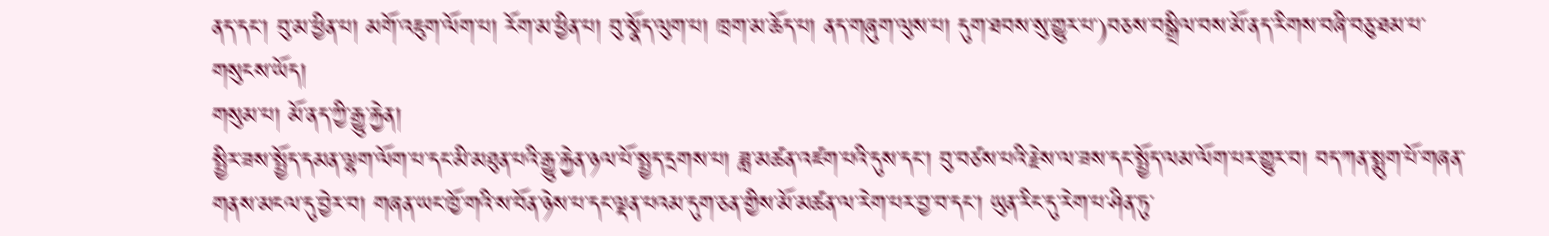ནད་དང་། བུ་མ་ཕྱིན་པ། མགོ་འཇུག་ལོག་པ། རོག་མ་ཕྱིན་པ། བུ་སྣོད་ལུག་པ། ཁྲག་མ་ཆོད་པ། ནད་གཞུག་ལུས་པ། དུག་ཐབས་སུ་གྱུར་པ་)བཅས་བསྒྲིལ་བས་མོ་ནད་རིགས་བཞི་བཅུ་ཐམ་པ་གསུངས་ཡོད།
གསུམ་པ། མོ་ནད་ཀྱི་རྒྱུ་རྐྱེན།
སྤྱིར་ཟས་སྤྱོད་དམན་ལྷག་ལོག་པ་དང་མི་མཐུན་པའི་རྒྱུ་རྐྱེན་ཉལ་པོ་སྤྱད་དྲགས་པ། ཟླ་མཚན་འཛག་པའི་དུས་དང་། བུ་བཙས་པའི་རྗེས་ལ་ཟས་དང་སྤྱོད་ལམ་ལོག་པར་གྱུར་བ། བད་ཀན་སྨུག་པོ་གཞན་གནས་མངལ་དུ་བྱེར་བ། གཞན་ཡང་ཁྱོ་གའི་ས་བོན་ཉེས་པ་དང་ལྡན་པའམ་དུག་ཅན་གྱིས་མོ་མཚན་ལ་རེག་པར་བྱ་བ་དང་། ཡུན་རིང་དུ་རེག་པ་ཤིན་ཏུ་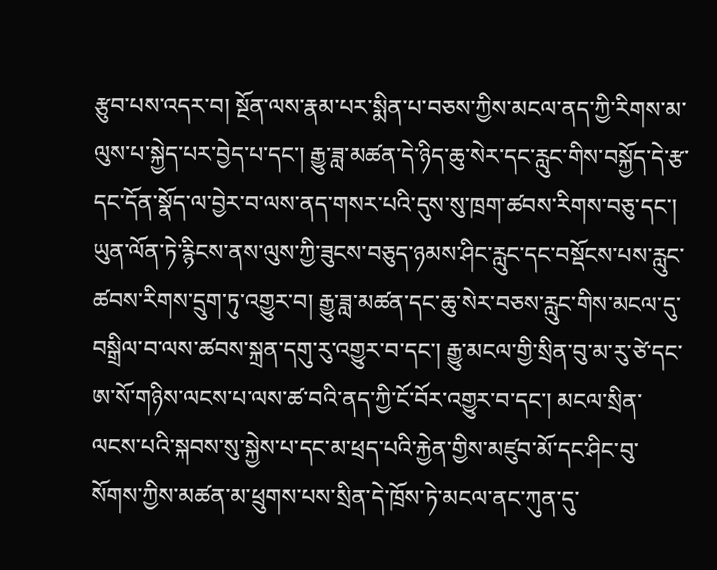རྩུབ་པས་འདར་བ། སྔོན་ལས་རྣམ་པར་སྨིན་པ་བཅས་ཀྱིས་མངལ་ནད་ཀྱི་རིགས་མ་ལུས་པ་སྐྱེད་པར་བྱེད་པ་དང་། རྒྱུ་ཟླ་མཚན་དེ་ཉིད་ཆུ་སེར་དང་རླུང་གིས་བསྐྱོད་དེ་རྩ་དང་དོན་སྣོད་ལ་བྱེར་བ་ལས་ནད་གསར་པའི་དུས་སུ་ཁྲག་ཚབས་རིགས་བཅུ་དང་། ཡུན་ལོན་ཏེ་རྙིངས་ནས་ལུས་ཀྱི་ཟུངས་བཅུད་ཉམས་ཤིང་རླུང་དང་བསྡོངས་པས་རླུང་ཚབས་རིགས་དྲུག་ཏུ་འགྱུར་བ། རྒྱུ་ཟླ་མཚན་དང་ཆུ་སེར་བཅས་རླུང་གིས་མངལ་དུ་བསྒྲིལ་བ་ལས་ཚབས་སྐྲན་དགུ་རུ་འགྱུར་བ་དང་། རྒྱུ་མངལ་གྱི་སྲིན་བུ་མ་རུ་ཙེ་དང་ཨ་སོ་གཉིས་ལངས་པ་ལས་ཚ་བའི་ནད་ཀྱི་ངོ་བོར་འགྱུར་བ་དང་། མངལ་སྲིན་ལངས་པའི་སྐབས་སུ་སྐྱེས་པ་དང་མ་ཕྲད་པའི་རྐྱེན་གྱིས་མཛུབ་མོ་དང་ཤིང་བུ་སོགས་ཀྱིས་མཚན་མ་ཕྲུགས་པས་སྲིན་དེ་ཁྲོས་ཏེ་མངལ་ནང་ཀུན་དུ་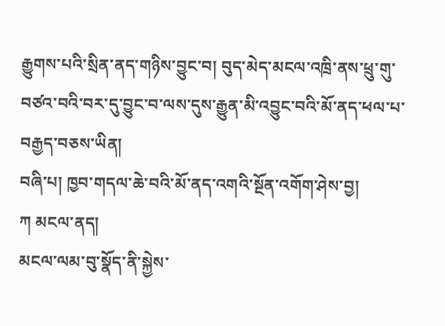རྒྱུགས་པའི་སྲིན་ནད་གཉིས་བྱུང་བ། བུད་མེད་མངལ་འཁྲི་ནས་ཕྲུ་གུ་བཙའ་བའི་བར་དུ་བྱུང་བ་ལས་དུས་རྒྱུན་མི་འབྱུང་བའི་མོ་ནད་ཕལ་པ་བརྒྱད་བཅས་ཡིན།
བཞི་པ། ཁྱབ་གདལ་ཆེ་བའི་མོ་ནད་འགའི་སྔོན་འགོག་ཤེས་བྱ།
ཀ མངལ་ནད།
མངལ་ལམ་བུ་སྣོད་ནི་སྐྱེས་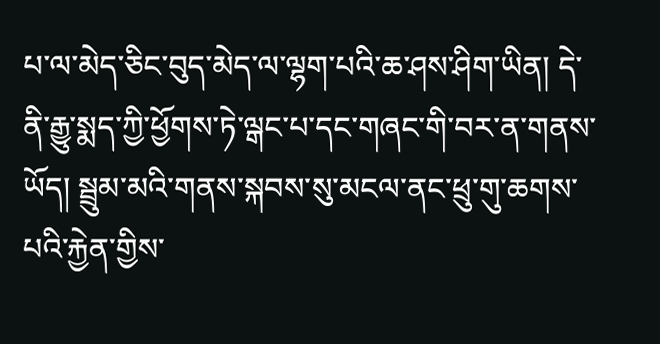པ་ལ་མེད་ཅིང་བུད་མེད་ལ་ལྷག་པའི་ཆ་ཤས་ཤིག་ཡིན། དེ་ནི་རྒྱུ་སྨད་ཀྱི་ཕྱོགས་ཏེ་ལྒང་པ་དང་གཞང་གི་བར་ན་གནས་ཡོད། སྦྲུམ་མའི་གནས་སྐབས་སུ་མངལ་ནང་ཕྲུ་གུ་ཆགས་པའི་རྐྱེན་གྱིས་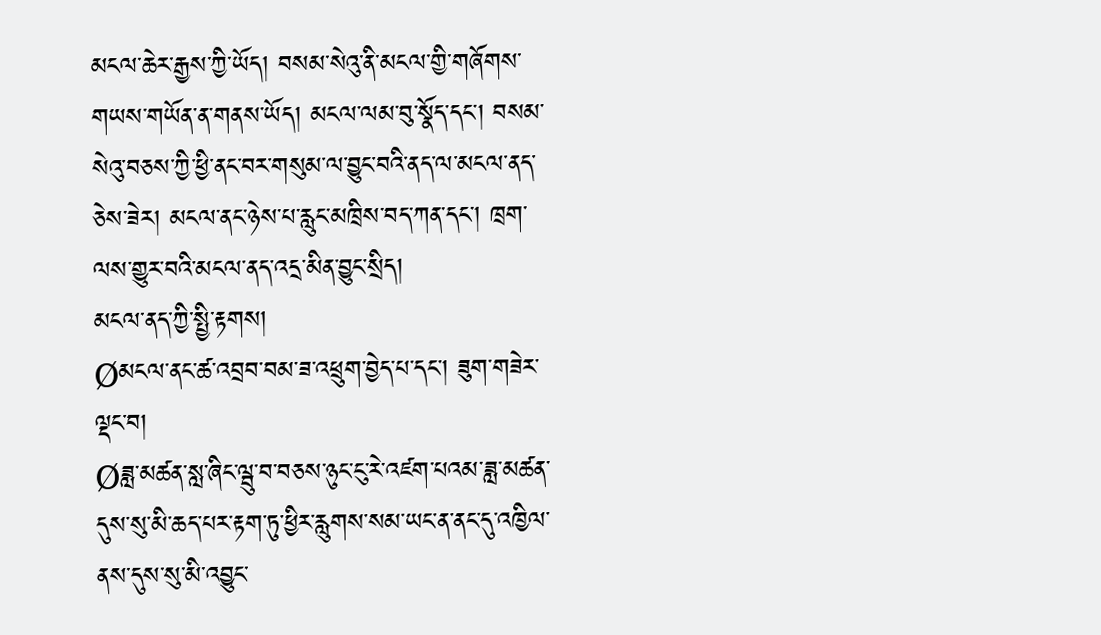མངལ་ཆེར་རྒྱས་ཀྱི་ཡོད། བསམ་སེའུ་ནི་མངལ་གྱི་གཞོགས་གཡས་གཡོན་ན་གནས་ཡོད། མངལ་ལམ་བུ་སྣོད་དང་། བསམ་སེའུ་བཅས་ཀྱི་ཕྱི་ནང་བར་གསུམ་ལ་བྱུང་བའི་ནད་ལ་མངལ་ནད་ཅེས་ཟེར། མངལ་ནང་ཉེས་པ་རླུང་མཁྲིས་བད་ཀན་དང་། ཁྲག་ལས་གྱུར་བའི་མངལ་ནད་འདྲ་མིན་བྱུང་སྲིད།
མངལ་ནད་ཀྱི་སྤྱི་རྟགས།
Øམངལ་ནང་ཚ་འབྲབ་བམ་ཟ་འཕྲུག་བྱེད་པ་དང་། ཟུག་གཟེར་ལྡང་བ།
Øཟླ་མཚན་སླ་ཞིང་ལྦུ་བ་བཅས་ཉུང་ངུ་རེ་འཛག་པའམ་ཟླ་མཚན་དུས་སུ་མི་ཆད་པར་རྟག་ཏུ་ཕྱིར་རླུགས་སམ་ཡང་ན་ནང་དུ་འཁྱིལ་ནས་དུས་སུ་མི་འབྱུང་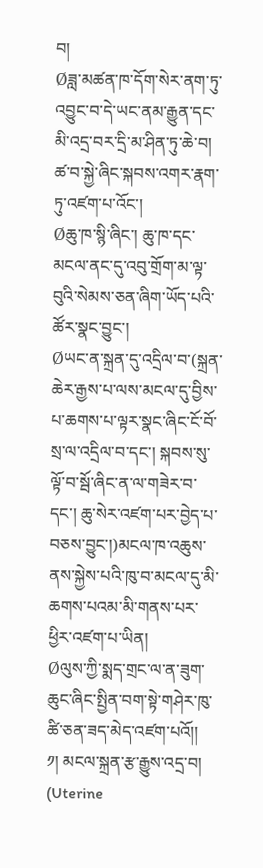བ།
Øཟླ་མཚན་ཁ་དོག་སེར་ནག་ཏུ་འབྱུང་བ་དེ་ཡང་ནམ་རྒྱུན་དང་མི་འདྲ་བར་དྲི་མ་ཤིན་ཏུ་ཆེ་བ། ཚ་བ་སྐྱེ་ཞིང་སྐབས་འགར་རྣག་ཏུ་འཛག་པ་འོང་།
Øཆུ་ཁ་སྙི་ཞིང་། ཆུ་ཁ་དང་མངལ་ནང་དུ་འབུ་གྲོག་མ་ལྟ་བུའི་སེམས་ཅན་ཞིག་ཡོད་པའི་ཚོར་སྣང་བྱུང་།
Øཡང་ན་སྐྲན་དུ་འདྲིལ་བ་(སྐྲན་ཆེར་རྒྱས་པ་ལས་མངལ་དུ་བྱིས་པ་ཆགས་པ་ལྟར་སྣང་ཞིང་ངོ་བོ་སྲ་ལ་འདྲིལ་བ་དང་། སྐབས་སུ་ལྟོ་བ་སྦོ་ཞིང་ན་ལ་གཟེར་བ་དང་། ཆུ་སེར་འཛག་པར་བྱེད་པ་བཅས་བྱུང་།)མངལ་ཁ་འཆུས་ནས་སྐྱེས་པའི་ཁུ་བ་མངལ་དུ་མི་ཆགས་པའམ་མི་གནས་པར་ཕྱིར་འཛག་པ་ཡིན།
Øལུས་ཀྱི་སྨད་གྲང་ལ་ན་ཟུག་ཆུང་ཞིང་སྤྱིན་བག་སྟེ་གཤེར་ཁུ་ཚི་ཅན་ཟད་མེད་འཛག་པའོ།།
༡། མངལ་སྐྲན་རྩ་རྒྱུས་འདྲ་བ། (Uterine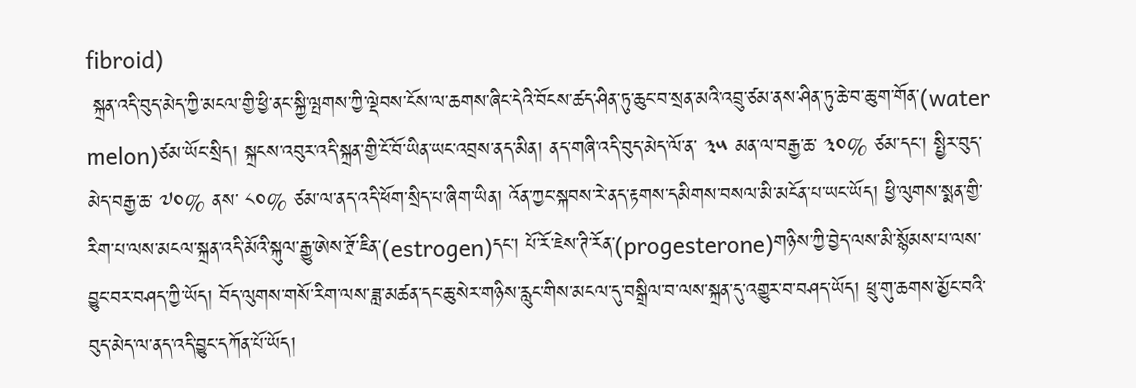fibroid)
 སྐྲན་འདི་བུད་མེད་ཀྱི་མངལ་གྱི་ཕྱི་ནང་སྐྱི་ལྤགས་ཀྱི་ལྡེབས་ངོས་ལ་ཆགས་ཞིང་དེའི་བོངས་ཚད་ཤིན་ཏུ་ཆུང་བ་སྲན་མའི་འབྲུ་ཙམ་ནས་ཤིན་ཏུ་ཆེ་བ་ཆུ་ག་གོན་(water melon)ཙམ་ཡོང་སྲིད། སྐྲངས་འབུར་འདི་སྐྲན་གྱི་ངོ་བོ་ཡིན་ཡང་འབྲས་ནད་མིན། ནད་གཞི་འདི་བུད་མེད་ལོ་ན་ ༣༥ མན་ལ་བརྒྱ་ཆ་ ༣༠% ཙམ་དང་། སྤྱིར་བུད་མེད་བརྒྱ་ཆ་ ༧༠% ནས་ ༨༠% ཙམ་ལ་ནད་འདི་ཕོག་སྲིད་པ་ཞིག་ཡིན། འོན་ཀྱང་སྐབས་རེ་ནད་རྟགས་དམིགས་བསལ་མི་མངོན་པ་ཡང་ཡོད། ཕྱི་ལུགས་སྨན་གྱི་རིག་པ་ལས་མངལ་སྐྲན་འདི་མོའི་སྐུལ་རྒྱུ་ཨེས་ཊྲོ་ཇིན་(estrogen)དང་། པོ་རོ་ཇེས་ཊི་རོན་(progesterone)གཉིས་ཀྱི་བྱེད་ལས་མི་སྙོམས་པ་ལས་བྱུང་བར་བཤད་ཀྱི་ཡོད། བོད་ལུགས་གསོ་རིག་ལས་ཟླ་མཚན་དང་ཆུ་སེར་གཉིས་རླུང་གིས་མངལ་དུ་བསྒྲིལ་བ་ལས་སྐྲན་དུ་འགྱུར་བ་བཤད་ཡོད། ཕྲུ་གུ་ཆགས་མྱོང་བའི་བུད་མེད་ལ་ནད་འདི་བྱུང་དཀོན་པོ་ཡོད།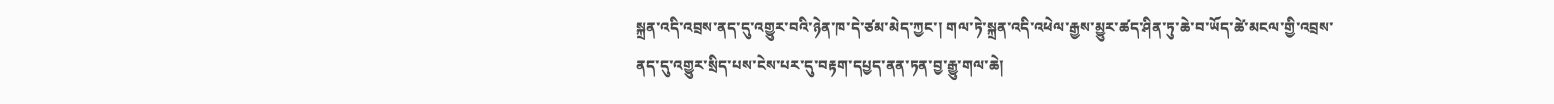སྐྲན་འདི་འབྲས་ནད་དུ་འགྱུར་བའི་ཉེན་ཁ་དེ་ཙམ་མེད་ཀྱང་། གལ་ཏེ་སྐྲན་འདི་འཕེལ་རྒྱས་མྱུར་ཚད་ཤིན་ཏུ་ཆེ་བ་ཡོད་ཚེ་མངལ་གྱི་འབྲས་ནད་དུ་འགྱུར་སྲིད་པས་ངེས་པར་དུ་བརྟག་དཔྱད་ནན་ཏན་བྱ་རྒྱུ་གལ་ཆེ།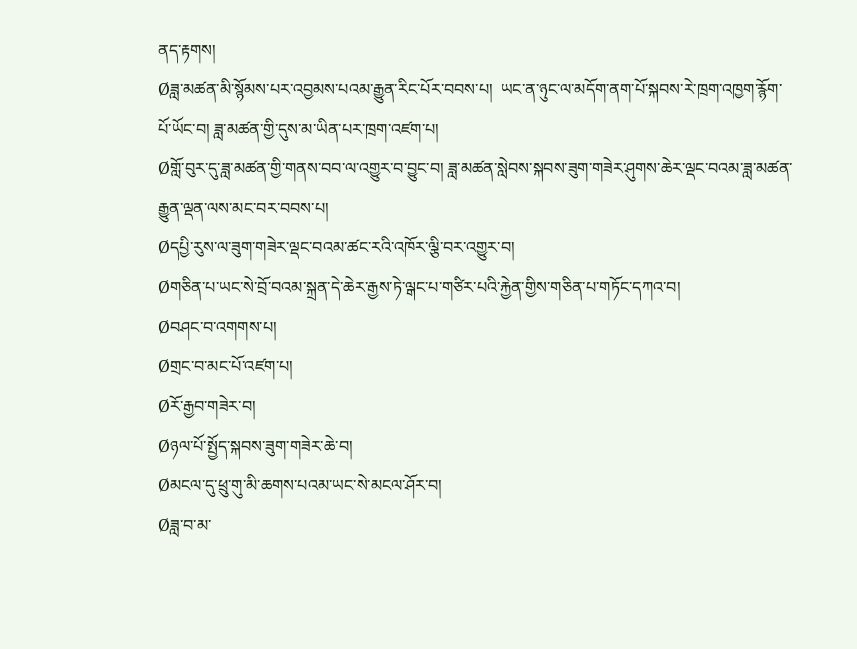ནད་རྟགས།
Øཟླ་མཚན་མི་སྙོམས་པར་འབྱམས་པའམ་རྒྱུན་རིང་པོར་བབས་པ།  ཡང་ན་ཉུང་ལ་མདོག་ནག་པོ་སྐབས་རེ་ཁྲག་འཁྱག་རྙོག་པོ་ཡོང་བ། ཟླ་མཚན་གྱི་དུས་མ་ཡིན་པར་ཁྲག་འཛག་པ།
Øགློ་བུར་དུ་ཟླ་མཚན་གྱི་གནས་བབ་ལ་འགྱུར་བ་བྱུང་བ། ཟླ་མཚན་སླེབས་སྐབས་ཟུག་གཟེར་ཤུགས་ཆེར་ལྡང་བའམ་ཟླ་མཚན་རྒྱུན་ལྡན་ལས་མང་བར་བབས་པ།
Øདཔྱི་རུས་ལ་ཟུག་གཟེར་ལྡང་བའམ་ཚང་རའི་འཁོར་ལྕི་བར་འགྱུར་བ།
Øགཅིན་པ་ཡང་སེ་བྲོ་བའམ་སྐྲན་དེ་ཆེར་རྒྱས་ཏེ་ལྒང་པ་གཙིར་པའི་རྐྱེན་གྱིས་གཅིན་པ་གཏོང་དཀའ་བ།
Øབཤང་བ་འགགས་པ།
Øགྲང་བ་མང་པོ་འཛག་པ།
Øརོ་རྒྱབ་གཟེར་བ།
Øཉལ་པོ་སྤྱོད་སྐབས་ཟུག་གཟེར་ཆེ་བ།
Øམངལ་དུ་ཕྲུ་གུ་མི་ཆགས་པའམ་ཡང་སེ་མངལ་ཤོར་བ།
Øཟླ་བ་མ་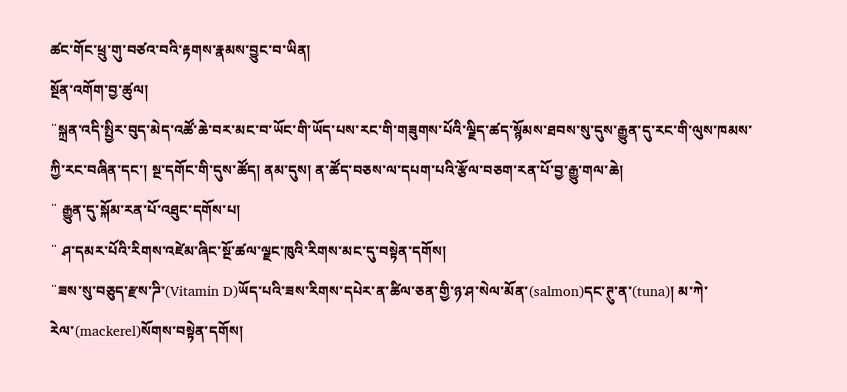ཚང་གོང་ཕྲུ་གུ་བཙའ་བའི་རྟགས་རྣམས་བྱུང་བ་ཡིན།
སྔོན་འགོག་བྱ་ཚུལ།
¨སྐྲན་འདི་སྤྱིར་བུད་མེད་འཚོ་ཆེ་བར་མང་བ་ཡོང་གི་ཡོད་པས་རང་གི་གཟུགས་པོའི་ལྗིད་ཚད་སྙོམས་ཐབས་སུ་དུས་རྒྱུན་དུ་རང་གི་ལུས་ཁམས་ཀྱི་རང་བཞིན་དང་། སྔ་དགོང་གི་དུས་ཚོད། ནམ་དུས། ན་ཚོད་བཅས་ལ་དཔག་པའི་རྩོལ་བཅག་རན་པོ་བྱ་རྒྱུ་གལ་ཆེ།
¨ རྒྱུན་དུ་སྐོམ་རན་པོ་འཐུང་དགོས་པ།
¨ ཤ་དམར་པོའི་རིགས་འཛེམ་ཞིང་སྔོ་ཚལ་ལྗང་ཁུའི་རིགས་མང་དུ་བསྟེན་དགོས།
¨ཟས་སུ་བཅུད་རྫས་ཌི་(Vitamin D)ཡོད་པའི་ཟས་རིགས་དཔེར་ན་ཚིལ་ཅན་གྱི་ཉ་ཤ་སེལ་མོན་(salmon)དང་ཊུ་ན་(tuna)། མ་ཀེ་རེལ་(mackerel)སོགས་བསྟེན་དགོས།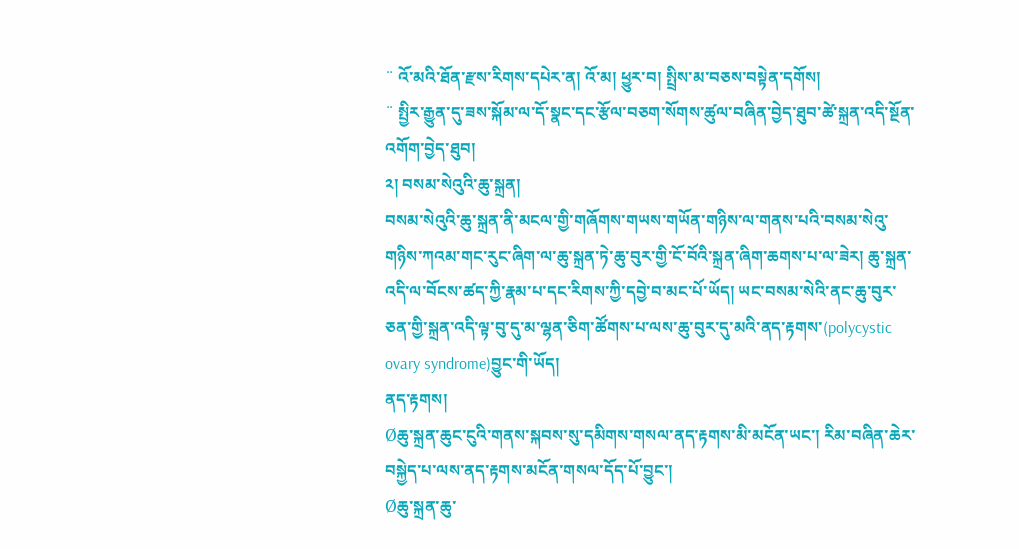¨ འོ་མའི་ཐོན་རྫས་རིགས་དཔེར་ན། འོ་མ། ཕྱུར་བ། སྤྲིས་མ་བཅས་བསྟེན་དགོས།
¨ སྤྱིར་རྒྱུན་དུ་ཟས་སྐོམ་ལ་དོ་སྣང་དང་རྩོལ་བཅག་སོགས་ཚུལ་བཞིན་བྱེད་ཐུབ་ཚེ་སྐྲན་འདི་སྔོན་འགོག་བྱེད་ཐུབ།
༢། བསམ་སེའུའི་ཆུ་སྐྲན།
བསམ་སེའུའི་ཆུ་སྐྲན་ནི་མངལ་གྱི་གཞོགས་གཡས་གཡོན་གཉིས་ལ་གནས་པའི་བསམ་སེའུ་གཉིས་ཀའམ་གང་རུང་ཞིག་ལ་ཆུ་སྐྲན་ཏེ་ཆུ་བུར་གྱི་ངོ་བོའི་སྐྲན་ཞིག་ཆགས་པ་ལ་ཟེར། ཆུ་སྐྲན་འདི་ལ་བོངས་ཚད་ཀྱི་རྣམ་པ་དང་རིགས་ཀྱི་དབྱེ་བ་མང་པོ་ཡོད། ཡང་བསམ་སེའི་ནང་ཆུ་བུར་ཅན་གྱི་སྐྲན་འདི་ལྟ་བུ་དུ་མ་ལྷན་ཅིག་ཚོགས་པ་ལས་ཆུ་བུར་དུ་མའི་ནད་རྟགས་(polycystic ovary syndrome)བྱུང་གི་ཡོད།
ནད་རྟགས།
Øཆུ་སྐྲན་ཆུང་ངུའི་གནས་སྐབས་སུ་དམིགས་གསལ་ནད་རྟགས་མི་མངོན་ཡང་། རིམ་བཞིན་ཆེར་བསྐྱེད་པ་ལས་ནད་རྟགས་མངོན་གསལ་དོད་པོ་བྱུང་།
Øཆུ་སྐྲན་ཆུ་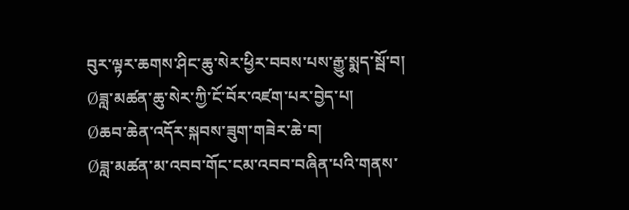བུར་ལྟར་ཆགས་ཤིང་ཆུ་སེར་ཕྱིར་བབས་པས་རྒྱུ་སྨད་སྦོ་བ།
Øཟླ་མཚན་ཆུ་སེར་ཀྱི་ངོ་བོར་འཛག་པར་བྱེད་པ།
Øཆབ་ཆེན་འདོར་སྐབས་ཟུག་གཟེར་ཆེ་བ།
Øཟླ་མཚན་མ་འབབ་གོང་ངམ་འབབ་བཞིན་པའི་གནས་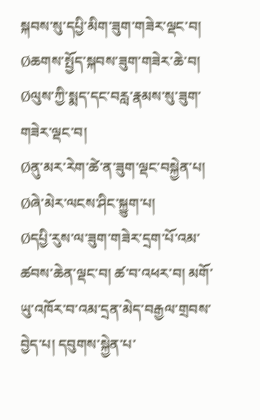སྐབས་སུ་དཔྱི་མིག་ཟུག་གཟེར་ལྡང་བ།
Øཆགས་སྤྱོད་སྐབས་ཟུག་གཟེར་ཆེ་བ།
Øལུས་ཀྱི་སྨད་དང་བརླ་རྣམས་སུ་ཟུག་གཟེར་ལྡང་བ།
Øནུ་མར་རེག་ཚེ་ན་ཟུག་ལྡང་བསྐྱེན་པ།
Øཞེ་མེར་ལངས་ཤིང་སྐྱུག་པ།
Øདཔྱི་རུས་ལ་ཟུག་གཟེར་དྲག་པོ་འམ་ཚབས་ཆེན་ལྡང་བ། ཚ་བ་འཕར་བ། མགོ་ཡུ་འཁོར་བ་འམ་དྲན་མེད་བརྒྱལ་གྲབས་བྱེད་པ། དབུགས་སྐྱེན་པ་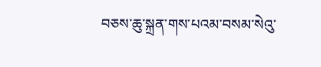བཅས་ཆུ་སྐྲན་གས་པའམ་བསམ་སེའུ་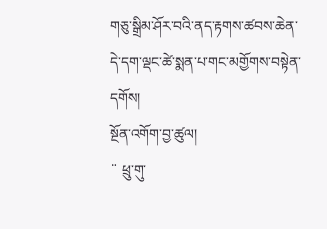གཅུ་སྒྲིམ་ཤོར་བའི་ནད་རྟགས་ཚབས་ཆེན་དེ་དག་ལྡང་ཚེ་སྨན་པ་གང་མགྱོགས་བསྟེན་དགོས།
སྔོན་འགོག་བྱ་ཚུལ།
¨ ཕྲུ་གུ་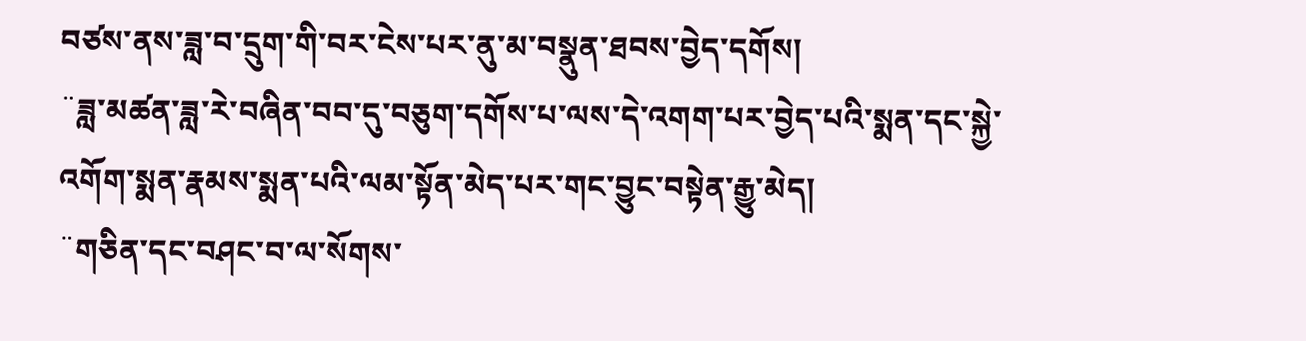བཙས་ནས་ཟླ་བ་དྲུག་གི་བར་ངེས་པར་ནུ་མ་བསྣུན་ཐབས་བྱེད་དགོས།
¨ཟླ་མཚན་ཟླ་རེ་བཞིན་བབ་དུ་བཅུག་དགོས་པ་ལས་དེ་འགག་པར་བྱེད་པའི་སྨན་དང་སྐྱེ་འགོག་སྨན་རྣམས་སྨན་པའི་ལམ་སྟོན་མེད་པར་གང་བྱུང་བསྟེན་རྒྱུ་མེད།
¨གཅིན་དང་བཤང་བ་ལ་སོགས་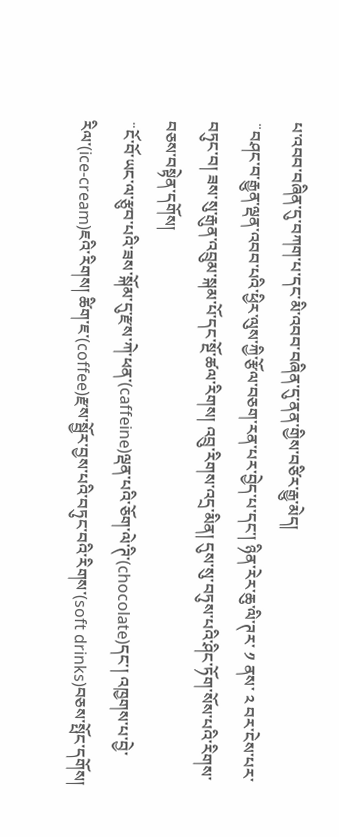པ་འབབ་བཞིན་དུ་བཀག་པ་དང་མི་འབབ་བཞིན་དུ་ནན་གྱིས་བཙིར་རྒྱུ་མེད།
¨བཤང་བ་རྒྱུན་ལྡན་འབབ་པའི་ཕྱིར་ལུས་ཀྱི་རྩོལ་བཅག་རན་པར་བྱེད་པ་དང་། ཉིན་རེར་ཆུ་ལི་ཊར་ ༡ ནས་ ༢ བར་ངེས་པར་བཏུང་བ། ཟས་སུ་རྒུན་འབྲུམ་སྐམ་པོ་དང་སྔོ་ཚལ་རིགས། འབྲུ་རིགས་འདྲ་མིན། དུས་སུ་བཏུས་པའི་ཤིང་ཏོག་སོས་པའི་རིགས་བཅས་བསྟེན་དགོས།
¨ངོ་བོ་ཡང་ལ་རྩུབ་པའི་ཟས་སྐོམ་དུ་རྫས་ཀེ་ཕན་(caffeine)ལྡན་པའི་ཅོག་ལེ་ཊི་(chocolate)དང་། འཁྱགས་པ་བྱེ་རིལ་(ice-cream)ཇའི་རིགས། ཚིག་ཇ་(coffee)རྫས་སྦྱོར་བྱས་པའི་བཏུང་བའི་རིགས་(soft drinks)བཅས་སྤོང་དགོས།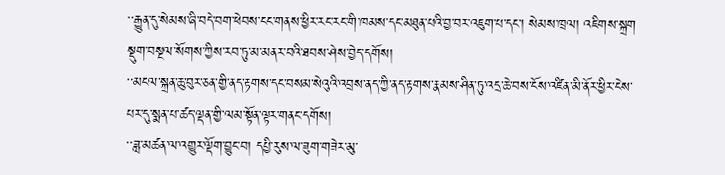¨རྒྱུན་དུ་སེམས་ཞི་བདེ་བག་ཕེབས་ངང་གནས་ཕྱིར་རང་རང་གི་ཁམས་དང་མཐུན་པའི་བྱ་བར་འཇུག་པ་དང་། སེམས་ཁྲལ། འཇིགས་སྐྲག སྡུག་བསྔལ་སོགས་ཀྱིས་རབ་ཏུ་མ་མནར་བའི་ཐབས་ཤེས་བྱེད་དགོས།
¨མངལ་སྐྲན་ཆུ་བུར་ཅན་གྱི་ནད་རྟགས་དང་བསམ་སེའུའི་འབྲས་ནད་ཀྱི་ནད་རྟགས་རྣམས་ཤིན་ཏུ་འདྲ་ཆེ་བས་ངོས་འཛིན་མི་ནོར་ཕྱིར་ངེས་པར་དུ་སྨན་པ་ཚད་ལྡན་གྱི་ལམ་སྟོན་ལྟར་གནང་དགོས།
¨ཟླ་མཚན་ལ་འགྱུར་ལྡོག་བྱུང་བ། དཔྱི་རུས་ལ་ཟུག་གཟེར་མུ་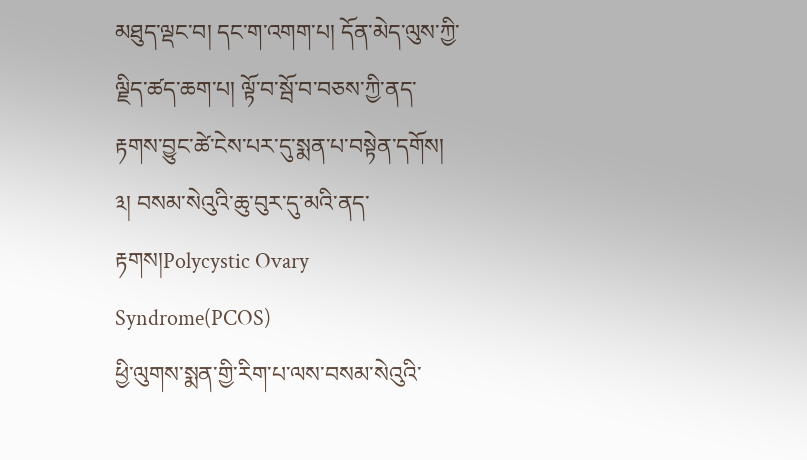མཐུད་ལྡང་བ། དང་ག་འགག་པ། དོན་མེད་ལུས་ཀྱི་ལྗིད་ཚད་ཆག་པ། ལྟོ་བ་སྦོ་བ་བཅས་ཀྱི་ནད་རྟགས་བྱུང་ཚེ་ངེས་པར་དུ་སྨན་པ་བསྟེན་དགོས།
༣། བསམ་སེའུའི་ཆུ་བུར་དུ་མའི་ནད་རྟགས།Polycystic Ovary Syndrome(PCOS)
ཕྱི་ལུགས་སྨན་གྱི་རིག་པ་ལས་བསམ་སེའུའི་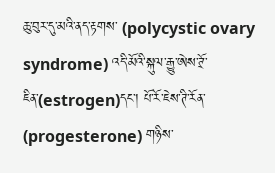ཆུ་བུར་དུ་མའི་ནད་རྟགས་ (polycystic ovary syndrome) འདི་མོའི་སྐུལ་རྒྱུ་ཨེས་ཊྲོ་ཇིན་(estrogen)དང་། པོ་རོ་ཇེས་ཊི་རོན་ (progesterone) གཉིས་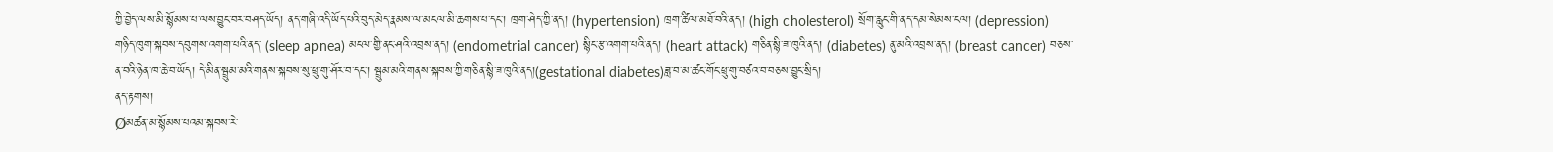ཀྱི་བྱེད་ལས་མི་སྙོམས་པ་ལས་བྱུང་བར་བཤད་ཡོད། ནད་གཞི་འདི་ཡོད་པའི་བུད་མེད་རྣམས་ལ་མངལ་མི་ཆགས་པ་དང་། ཁྲག་ཤེད་ཀྱི་ནད། (hypertension) ཁྲག་ཚིལ་མཐོ་བའི་ནད། (high cholesterol) སྲོག་རླུང་གི་ནད་དམ་སེམས་ངལ། (depression) གཉིད་ཁུག་སྐབས་དབུགས་འགག་པའི་ནད་ (sleep apnea) མངལ་གྱི་ནང་ཤའི་འབྲས་ནད། (endometrial cancer) སྙིང་རྩ་འགག་པའི་ནད། (heart attack) གཅིན་སྙི་ཟ་ཁུའི་ནད། (diabetes) ནུ་མའི་འབྲས་ནད། (breast cancer) བཅས་ན་བའི་ཉེན་ཁ་ཆེ་བ་ཡོད། དེ་མིན་སྦྲུམ་མའི་གནས་སྐབས་སུ་ཕྲུ་གུ་ཤོར་བ་དང་། སྦྲུམ་མའི་གནས་སྐབས་ཀྱི་གཅིན་སྙི་ཟ་ཁུའི་ནད།(gestational diabetes)ཟླ་བ་མ་ཚང་གོང་ཕྲུ་གུ་བཙའ་བ་བཅས་བྱུང་སྲིད།
ནད་རྟགས།
Øམཚན་མ་སྙོམས་པའམ་སྐབས་རེ་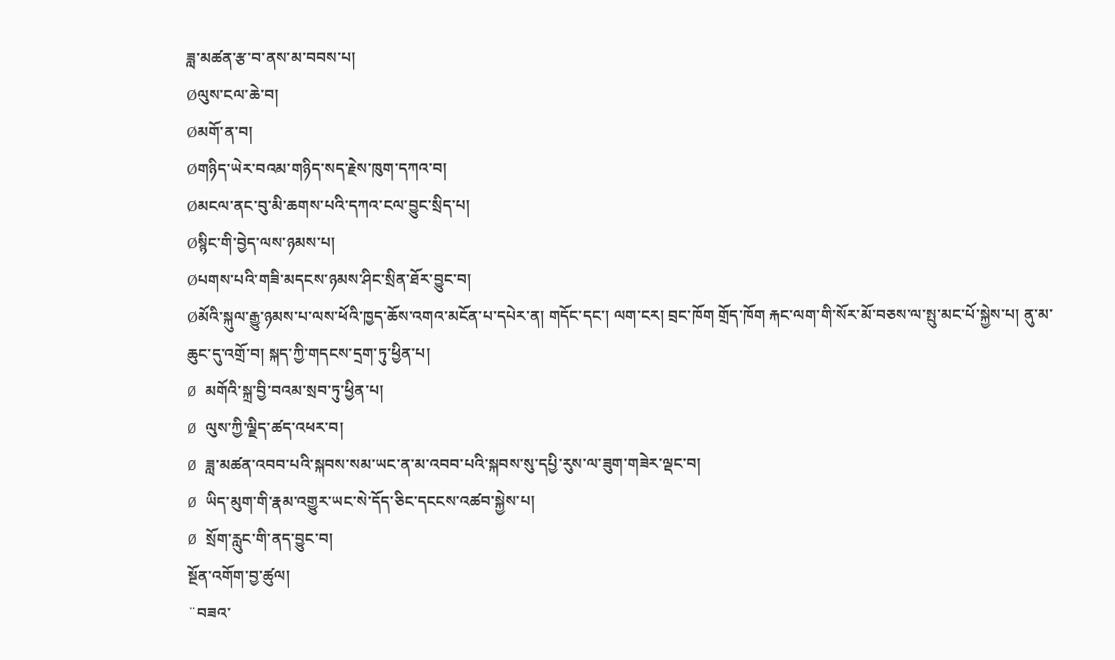ཟླ་མཚན་རྩ་བ་ནས་མ་བབས་པ།
Øལུས་ངལ་ཆེ་བ།
Øམགོ་ན་བ།
Øགཉིད་ཡེར་བའམ་གཉིད་སད་རྗེས་ཁུག་དཀའ་བ།
Øམངལ་ནང་བུ་མི་ཆགས་པའི་དཀའ་ངལ་བྱུང་སྲིད་པ།
Øསྙིང་གི་བྱེད་ལས་ཉམས་པ།
Øཔགས་པའི་གཟི་མདངས་ཉམས་ཤིང་སྲིན་ཐོར་བྱུང་བ།
Øམོའི་སྐུལ་རྒྱུ་ཉམས་པ་ལས་ཕོའི་ཁྱད་ཆོས་འགའ་མངོན་པ་དཔེར་ན། གདོང་དང་། ལག་ངར། བྲང་ཁོག གྲོད་ཁོག རྐང་ལག་གི་སོར་མོ་བཅས་ལ་སྤུ་མང་པོ་སྐྱེས་པ། ནུ་མ་ཆུང་དུ་འགྲོ་བ། སྐད་ཀྱི་གདངས་དྲག་ཏུ་ཕྱིན་པ།
Ø མགོའི་སྐྲ་བྱི་བའམ་སྲབ་ཏུ་ཕྱིན་པ།
Ø ལུས་ཀྱི་ལྗིད་ཚད་འཕར་བ།
Ø ཟླ་མཚན་འབབ་པའི་སྐབས་སམ་ཡང་ན་མ་འབབ་པའི་སྐབས་སུ་དཔྱི་རུས་ལ་ཟུག་གཟེར་ལྡང་བ།
Ø ཡིད་མུག་གི་རྣམ་འགྱུར་ཡང་སེ་དོད་ཅིང་དངངས་འཚབ་སྐྱེས་པ།
Ø སྲོག་རླུང་གི་ནད་བྱུང་བ།
སྔོན་འགོག་བྱ་ཚུལ།
¨བཟའ་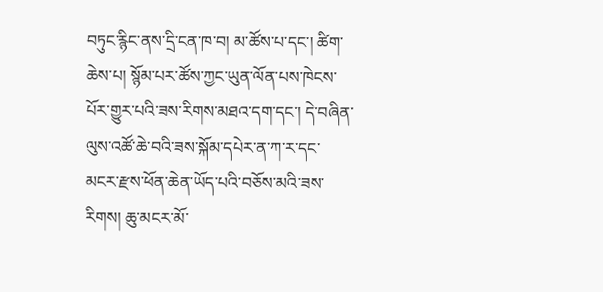བཏུང་རྙིང་ནས་དྲི་ངན་ཁ་བ། མ་ཚོས་པ་དང་། ཚིག་ཆེས་པ། སྙོམ་པར་ཚོས་ཀྱང་ཡུན་ལོན་པས་ཁེངས་པོར་གྱུར་པའི་ཟས་རིགས་མཐའ་དག་དང་། དེ་བཞིན་ལུས་འཚོ་ཆེ་བའི་ཟས་སྐོམ་དཔེར་ན་ཀ་ར་དང་མངར་རྫས་ཕོན་ཆེན་ཡོད་པའི་བཅོས་མའི་ཟས་རིགས། ཆུ་མངར་མོ་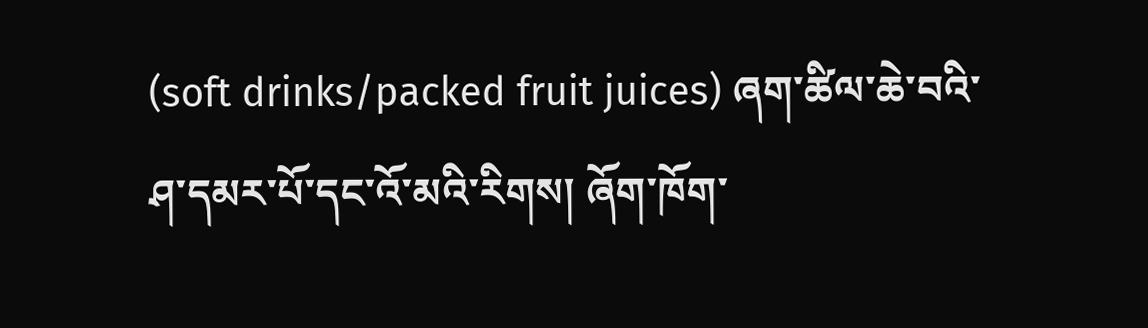(soft drinks/packed fruit juices) ཞག་ཚིལ་ཆེ་བའི་ཤ་དམར་པོ་དང་འོ་མའི་རིགས། ཞོག་ཁོག་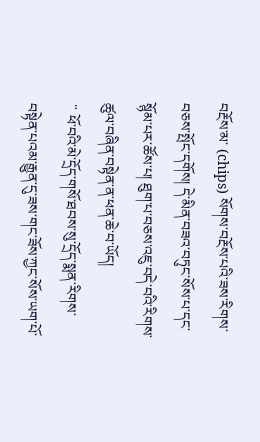བརྔོས་མ་ (chips) སོགས་བརྔོས་པའི་ཟས་རིགས་བཅས་སྤོང་དགོས། དེ་མིན་བཟའ་བཏུང་སོས་པ་དང་སྙོམ་པར་ཚོས་པ། ཐུག་པ་བཅས་འཇུ་བདེ་བའི་རིགས་ཚུལ་བཞིན་བསྟེན་ན་ཕན་ཆེ་བ་ཡོད།
¨ ཕོ་བའི་མེ་དྲོད་གསོ་ཐབས་སུ་དྲོད་སྨན་རིགས་བསྟེན་པའམ་རྒྱུན་དུ་ཟས་གང་ཟོས་ཀྱང་སོས་ཡག་པོ་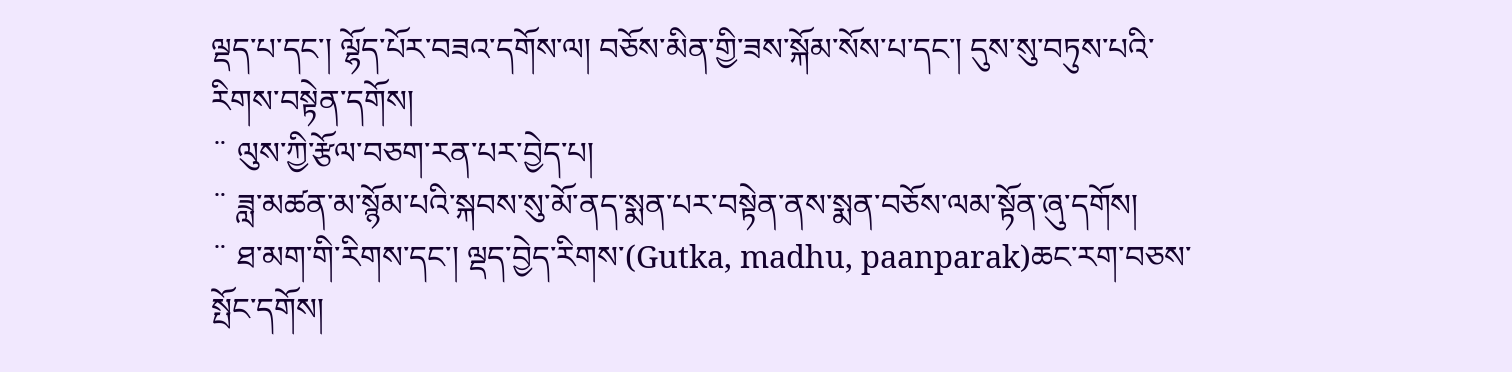ལྡད་པ་དང་། ལྷོད་པོར་བཟའ་དགོས་ལ། བཅོས་མིན་གྱི་ཟས་སྐོམ་སོས་པ་དང་། དུས་སུ་བཏུས་པའི་རིགས་བསྟེན་དགོས།
¨ ལུས་ཀྱི་རྩོལ་བཅག་རན་པར་བྱེད་པ།
¨ ཟླ་མཚན་མ་སྙོམ་པའི་སྐབས་སུ་མོ་ནད་སྨན་པར་བསྟེན་ནས་སྨན་བཅོས་ལམ་སྟོན་ཞུ་དགོས།
¨ ཐ་མག་གི་རིགས་དང་། ལྡད་བྱེད་རིགས་(Gutka, madhu, paanparak)ཆང་རག་བཅས་སྤོང་དགོས།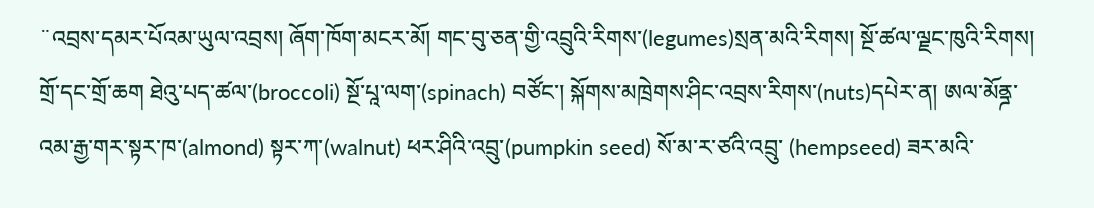¨འབྲས་དམར་པོའམ་ཡུལ་འབྲས། ཞོག་ཁོག་མངར་མོ། གང་བུ་ཅན་གྱི་འབྲུའི་རིགས་(legumes)སྲན་མའི་རིགས། སྔོ་ཚལ་ལྗང་ཁུའི་རིགས། གྲོ་དང་གྲོ་ཆག ཐེའུ་པད་ཚལ་(broccoli) སྔོ་པཱ་ལག་(spinach) བཙོང་། སྐོགས་མཁྲེགས་ཤིང་འབྲས་རིགས་(nuts)དཔེར་ན། ཨལ་མོནྜ་འམ་རྒྱ་གར་སྟར་ཁ་(almond) སྟར་ཀ་(walnut) ཕར་ཤིའི་འབྲུ་(pumpkin seed) སོ་མ་ར་ཙའི་འབྲུ་ (hempseed) ཟར་མའི་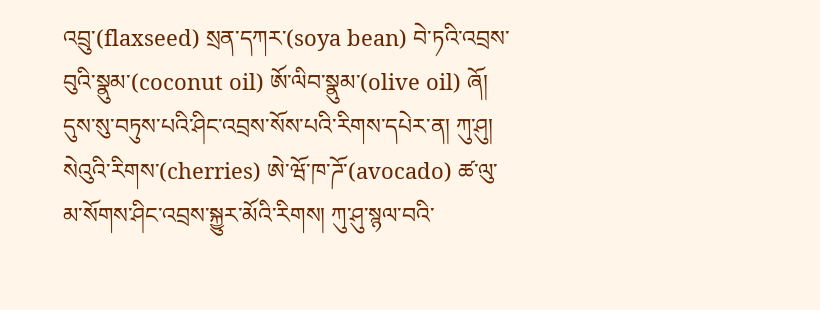འབྲུ་(flaxseed) སྲན་དཀར་(soya bean) བེ་ཏའི་འབྲས་བུའི་སྣུམ་(coconut oil) ཨོ་ལིབ་སྣུམ་(olive oil) ཞོ། དུས་སུ་བཏུས་པའི་ཤིང་འབྲས་སོས་པའི་རིགས་དཔེར་ན། ཀུ་ཤུ། སེའུའི་རིགས་(cherries) ཨེ་ཝོ་ཁ་ཌོ་(avocado) ཚ་ལུ་མ་སོགས་ཤིང་འབྲས་སྐྱུར་མོའི་རིགས། ཀུ་ཤུ་སྙལ་བའི་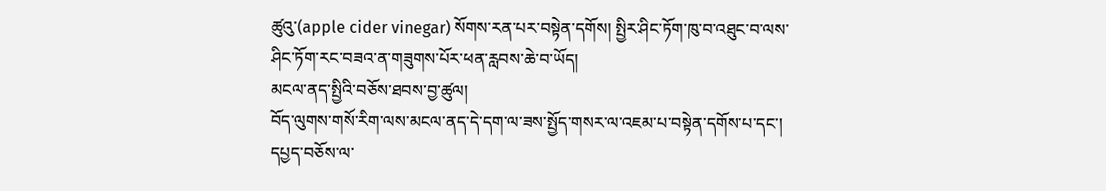ཚུའུ་(apple cider vinegar) སོགས་རན་པར་བསྟེན་དགོས། སྤྱིར་ཤིང་ཏོག་ཁུ་བ་འཐུང་བ་ལས་ཤིང་ཏོག་རང་བཟའ་ན་གཟུགས་པོར་ཕན་རླབས་ཆེ་བ་ཡོད།
མངལ་ནད་སྤྱིའི་བཅོས་ཐབས་བྱ་ཚུལ།
བོད་ལུགས་གསོ་རིག་ལས་མངལ་ནད་དེ་དག་ལ་ཟས་སྤྱོད་གསར་ལ་འཇམ་པ་བསྟེན་དགོས་པ་དང་། དཔྱད་བཅོས་ལ་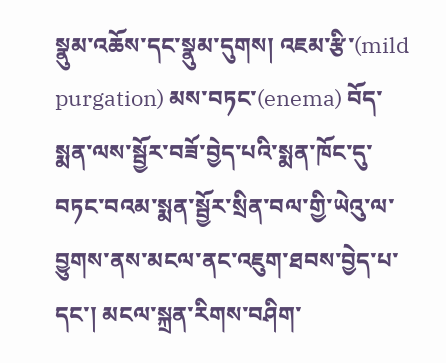སྣུམ་འཆོས་དང་སྣུམ་དུགས། འཇམ་རྩི་(mild purgation) མས་བཏང་(enema) བོད་སྨན་ལས་སྦྱོར་བཟོ་བྱེད་པའི་སྨན་ཁོང་དུ་བཏང་བའམ་སྨན་སྦྱོར་སྲིན་བལ་གྱི་ཡེའུ་ལ་བྱུགས་ནས་མངལ་ནང་འཇུག་ཐབས་བྱེད་པ་དང་། མངལ་སྐྲན་རིགས་བཤིག་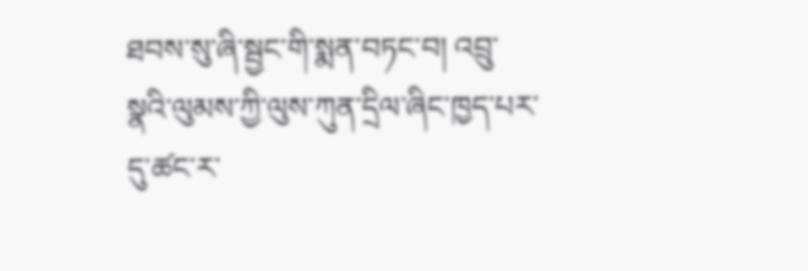ཐབས་སུ་ཞི་སྦྱང་གི་སྨན་བཏང་བ། འབྲུ་སྣའི་ལུམས་ཀྱི་ལུས་ཀུན་དྲིལ་ཞིང་ཁྱད་པར་དུ་ཚང་ར་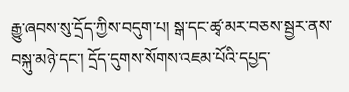རྒྱུ་ཞབས་སུ་དྲོད་ཀྱིས་བདུག་པ། སྒ་དང་ཚྭ་མར་བཅས་སྦྱར་ནས་བསྐུ་མཉེ་དང་། དྲོད་དུགས་སོགས་འཇམ་པོའི་དཔྱད་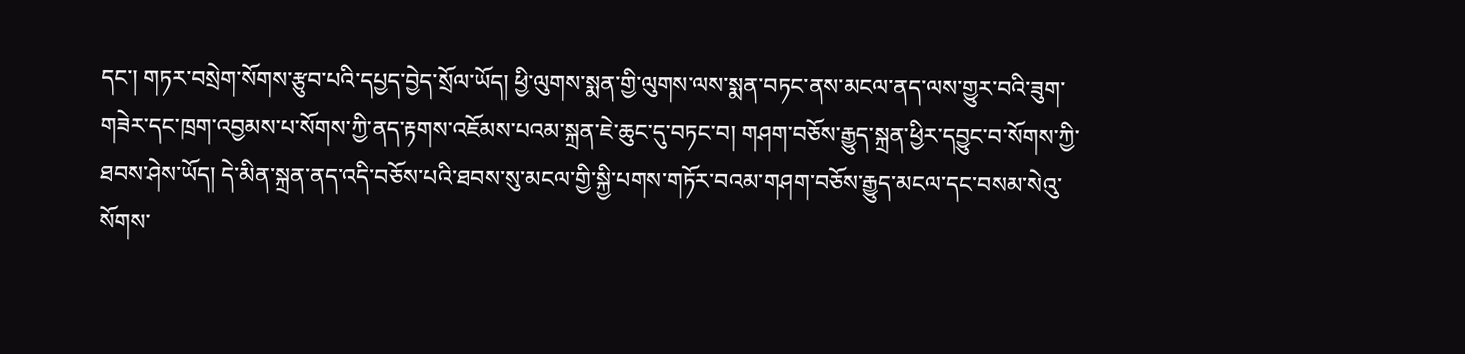དང་། གཏར་བསྲེག་སོགས་རྩུབ་པའི་དཔྱད་བྱེད་སྲོལ་ཡོད། ཕྱི་ལུགས་སྨན་གྱི་ལུགས་ལས་སྨན་བཏང་ནས་མངལ་ནད་ལས་གྱུར་བའི་ཟུག་གཟེར་དང་ཁྲག་འབྱམས་པ་སོགས་ཀྱི་ནད་རྟགས་འཇོམས་པའམ་སྐྲན་ཇེ་ཆུང་དུ་བཏང་བ། གཤག་བཅོས་རྒྱུད་སྐྲན་ཕྱིར་དབྱུང་བ་སོགས་ཀྱི་ཐབས་ཤེས་ཡོད། དེ་མིན་སྐྲན་ནད་འདི་བཅོས་པའི་ཐབས་སུ་མངལ་གྱི་སྐྱི་པགས་གཏོར་བའམ་གཤག་བཅོས་རྒྱུད་མངལ་དང་བསམ་སེའུ་སོགས་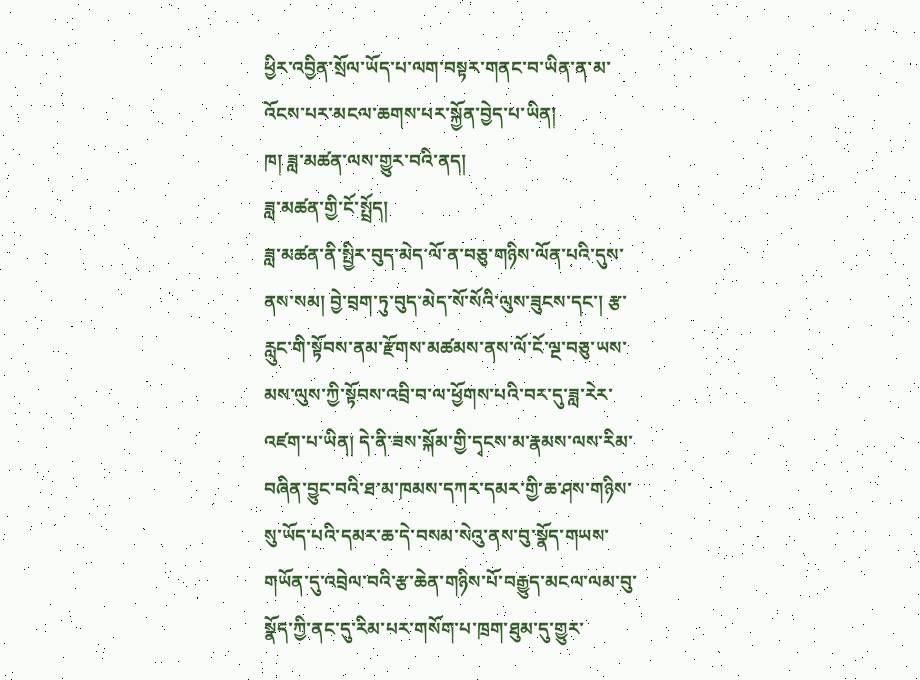ཕྱིར་འབྱིན་སྲོལ་ཡོད་པ་ལག་བསྟར་གནང་བ་ཡིན་ན་མ་འོངས་པར་མངལ་ཆགས་པར་སྐྱོན་བྱེད་པ་ཡིན།
ཁ། ཟླ་མཚན་ལས་གྱུར་བའི་ནད།
ཟླ་མཚན་གྱི་ངོ་སྤྲོད།
ཟླ་མཚན་ནི་སྤྱིར་བུད་མེད་ལོ་ན་བཅུ་གཉིས་ལོན་པའི་དུས་ནས་སམ། བྱེ་བྲག་ཏུ་བུད་མེད་སོ་སོའི་ལུས་ཟུངས་དང་། རྩ་རླུང་གི་སྟོབས་ནམ་རྫོགས་མཚམས་ནས་ལོ་ངོ་ལྔ་བཅུ་ཡས་མས་ལུས་ཀྱི་སྟོབས་འབྲི་བ་ལ་ཕྱོགས་པའི་བར་དུ་ཟླ་རེར་འཛག་པ་ཡིན། དེ་ནི་ཟས་སྐོམ་གྱི་དྭངས་མ་རྣམས་ལས་རིམ་བཞིན་བྱུང་བའི་ཐ་མ་ཁམས་དཀར་དམར་གྱི་ཆ་ཤས་གཉིས་སུ་ཡོད་པའི་དམར་ཆ་དེ་བསམ་སེའུ་ནས་བུ་སྣོད་གཡས་གཡོན་དུ་འབྲེལ་བའི་རྩ་ཆེན་གཉིས་པོ་བརྒྱུད་མངལ་ལམ་བུ་སྣོད་ཀྱི་ནང་དུ་རིམ་པར་གསོག་པ་ཁྲག་ཐུམ་དུ་གྱུར་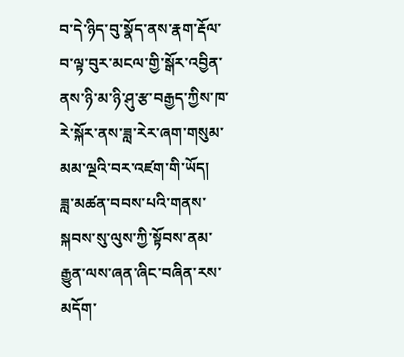བ་དེ་ཉིད་བུ་སྣོད་ནས་རྣག་རྡོལ་བ་ལྟ་བུར་མངལ་གྱི་སྒོར་འབྱིན་ནས་ཉི་མ་ཉི་ཤུ་རྩ་བརྒྱད་ཀྱིས་ཁ་རེ་སྐོར་ནས་ཟླ་རེར་ཞག་གསུམ་མམ་ལྔའི་བར་འཛག་གི་ཡོད།
ཟླ་མཚན་བབས་པའི་གནས་སྐབས་སུ་ལུས་ཀྱི་སྟོབས་ནམ་རྒྱུན་ལས་ཞན་ཞིང་བཞིན་རས་མདོག་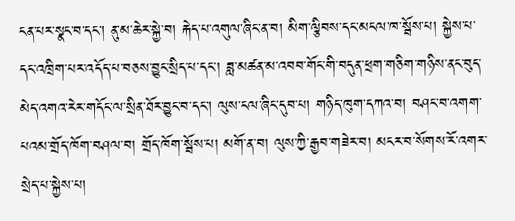ངན་པར་སྣང་བ་དང་། ནུ་མ་ཆེར་སྐྱེ་བ། རྐེད་པ་འགུལ་ཞིང་ན་བ། མིག་ལྕིབས་དང་མངལ་ཁ་སྦོས་པ། སྐྱེས་པ་དང་འཁྲིག་པར་འདོད་པ་བཅས་བྱུང་སྲིད་པ་དང་། ཟླ་མཚན་མ་འབབ་གོང་གི་བདུན་ཕྲག་གཅིག་གཉིས་ནང་བུད་མེད་འགའ་རེར་གདོང་ལ་སྲིན་ཐོར་བྱུང་བ་དང་། ལུས་ངལ་ཞིང་དུབ་པ། གཉིད་ཁུག་དཀའ་བ། བཤང་བ་འགག་པའམ་གྲོད་ཁོག་བཤལ་བ། གྲོད་ཁོག་སྦོས་པ། མགོ་ན་བ། ལུས་ཀྱི་རྒྱབ་གཟེར་བ། མངར་བ་སོགས་རོ་འགར་སྲེད་པ་སྐྱེས་པ།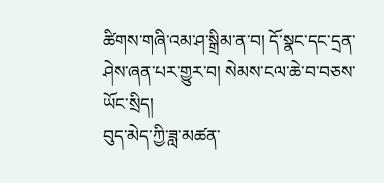ཚིགས་གཞི་འམ་ཤ་སྒྲིམ་ན་བ། དོ་སྣང་དང་དྲན་ཤེས་ཞན་པར་གྱུར་བ། སེམས་ངལ་ཆེ་བ་བཅས་ཡོང་སྲིད།
བུད་མེད་ཀྱི་ཟླ་མཚན་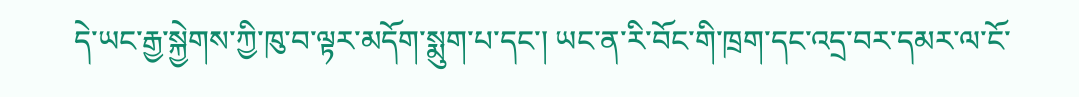དེ་ཡང་རྒྱ་སྐྱེགས་ཀྱི་ཁུ་བ་ལྟར་མདོག་སྨུག་པ་དང་། ཡང་ན་རི་བོང་གི་ཁྲག་དང་འདྲ་བར་དམར་ལ་ངོ་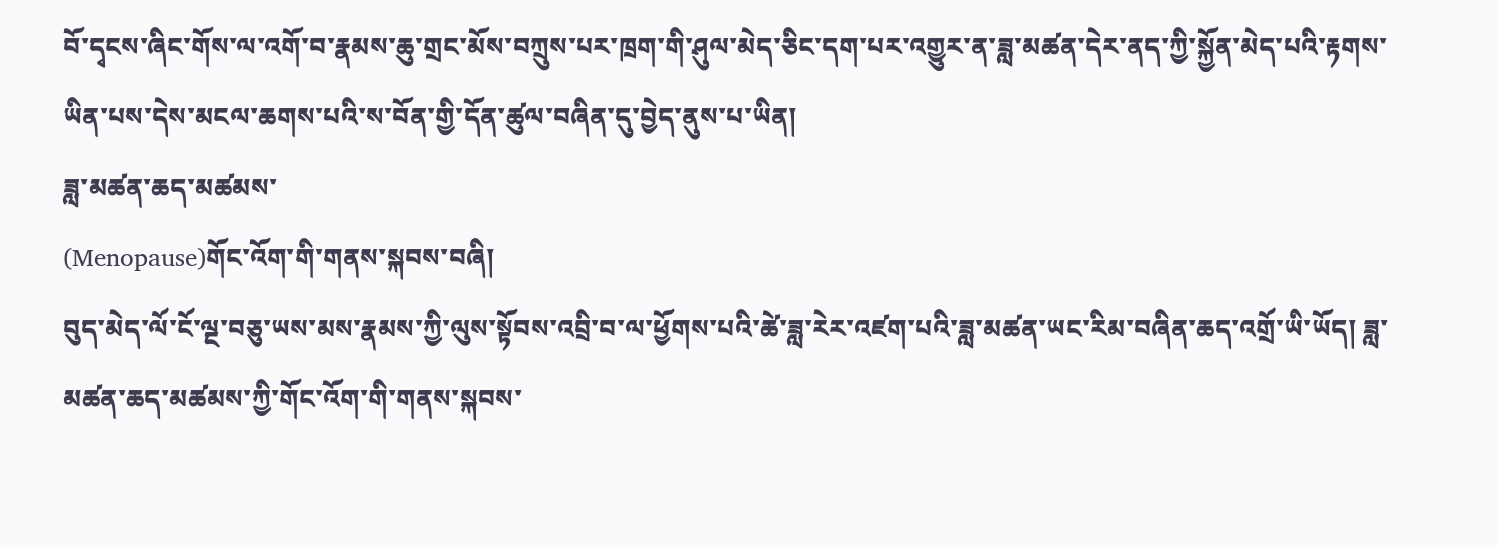བོ་དྭངས་ཞིང་གོས་ལ་འགོ་བ་རྣམས་ཆུ་གྲང་མོས་བཀྲུས་པར་ཁྲག་གི་ཤུལ་མེད་ཅིང་དག་པར་འགྱུར་ན་ཟླ་མཚན་དེར་ནད་ཀྱི་སྐྱོན་མེད་པའི་རྟགས་ཡིན་པས་དེས་མངལ་ཆགས་པའི་ས་བོན་གྱི་དོན་ཚུལ་བཞིན་དུ་བྱེད་ནུས་པ་ཡིན།
ཟླ་མཚན་ཆད་མཚམས་
(Menopause)གོང་འོག་གི་གནས་སྐབས་བཞི།
བུད་མེད་ལོ་ངོ་ལྔ་བཅུ་ཡས་མས་རྣམས་ཀྱི་ལུས་སྟོབས་འབྲི་བ་ལ་ཕྱོགས་པའི་ཚེ་ཟླ་རེར་འཛག་པའི་ཟླ་མཚན་ཡང་རིམ་བཞིན་ཆད་འགྲོ་ཡི་ཡོད། ཟླ་མཚན་ཆད་མཚམས་ཀྱི་གོང་འོག་གི་གནས་སྐབས་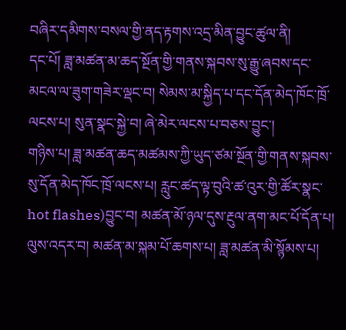བཞིར་དམིགས་བསལ་གྱི་ནད་རྟགས་འདྲ་མིན་བྱུང་ཚུལ་ནི།
དང་པོ། ཟླ་མཚན་མ་ཆད་སྔོན་གྱི་གནས་སྐབས་སུ་རྒྱུ་ཞབས་དང་མངལ་ལ་ཟུག་གཟེར་ལྡང་བ། སེམས་མ་སྐྱིད་པ་དང་དོན་མེད་ཁོང་ཁྲོ་ལངས་པ། སུན་སྣང་སྐྱེ་བ། ཞེ་མེར་ལངས་པ་བཅས་བྱུང་།
གཉིས་པ། ཟླ་མཚན་ཆད་མཚམས་ཀྱི་ཡུད་ཙམ་སྔོན་གྱི་གནས་སྐབས་སུ་དོན་མེད་ཁོང་ཁྲོ་ལངས་པ། རླུང་ཚད་ལྟ་བུའི་ཚ་འུར་གྱི་ཚོར་སྣང་hot flashes)བྱུང་བ། མཚན་མོ་ཉལ་དུས་རྔུལ་ནག་མང་པོ་དོན་པ། ལུས་འདར་བ། མཚན་མ་སྐམ་པོ་ཆགས་པ། ཟླ་མཚན་མི་སྙོམས་པ།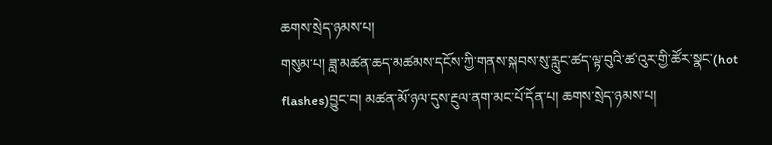ཆགས་སྲེད་ཉམས་པ།
གསུམ་པ། ཟླ་མཚན་ཆད་མཚམས་དངོས་ཀྱི་གནས་སྐབས་སུ་རླུང་ཚད་ལྟ་བུའི་ཚ་འུར་གྱི་ཚོར་སྣང་(hot flashes)བྱུང་བ། མཚན་མོ་ཉལ་དུས་རྔུལ་ནག་མང་པོ་དོན་པ། ཆགས་སྲེད་ཉམས་པ།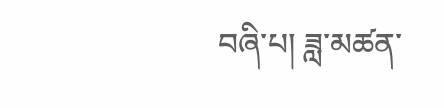བཞི་པ། ཟླ་མཚན་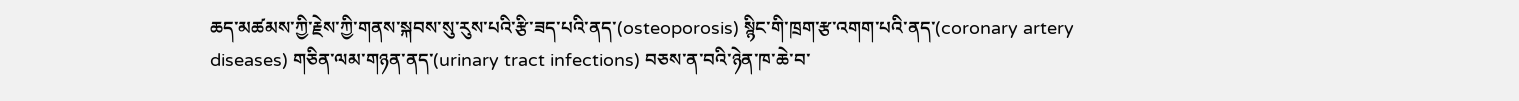ཆད་མཚམས་ཀྱི་རྗེས་ཀྱི་གནས་སྐབས་སུ་རུས་པའི་རྩི་ཟད་པའི་ནད་(osteoporosis) སྙིང་གི་ཁྲག་རྩ་འགག་པའི་ནད་(coronary artery diseases) གཅིན་ལམ་གཉན་ནད་(urinary tract infections) བཅས་ན་བའི་ཉེན་ཁ་ཆེ་བ་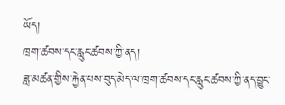ཡོད།
ཁྲག་ཚབས་དང་རླུང་ཚབས་ཀྱི་ནད།
ཟླ་མཚན་གྱིས་རྐྱེན་པས་བུད་མེད་ལ་ཁྲག་ཚབས་དང་རླུང་ཚབས་ཀྱི་ནད་བྱུང་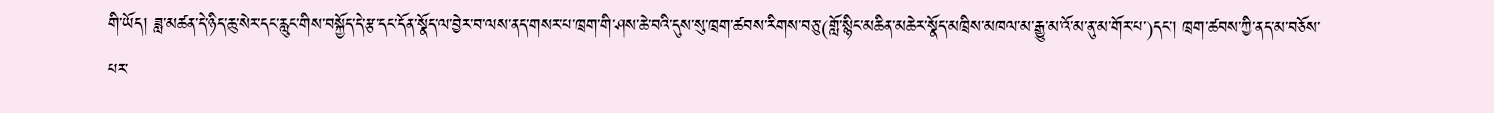གི་ཡོད། ཟླ་མཚན་དེ་ཉིད་ཆུ་སེར་དང་རླུང་གིས་བསྐྱོད་དེ་རྩ་དང་དོན་སྣོད་ལ་བྱེར་བ་ལས་ནད་གསར་པ་ཁྲག་གི་ཤས་ཆེ་བའི་དུས་སུ་ཁྲག་ཚབས་རིགས་བཅུ་(གློ་སྙིང་མཆིན་མཆེར་སྣོད་མཁྲིས་མཁལ་མ་རྒྱུ་མ་འོ་མ་ནུ་མ་གོར་པ་)དང་། ཁྲག་ཚབས་ཀྱི་ནད་མ་བཅོས་པར་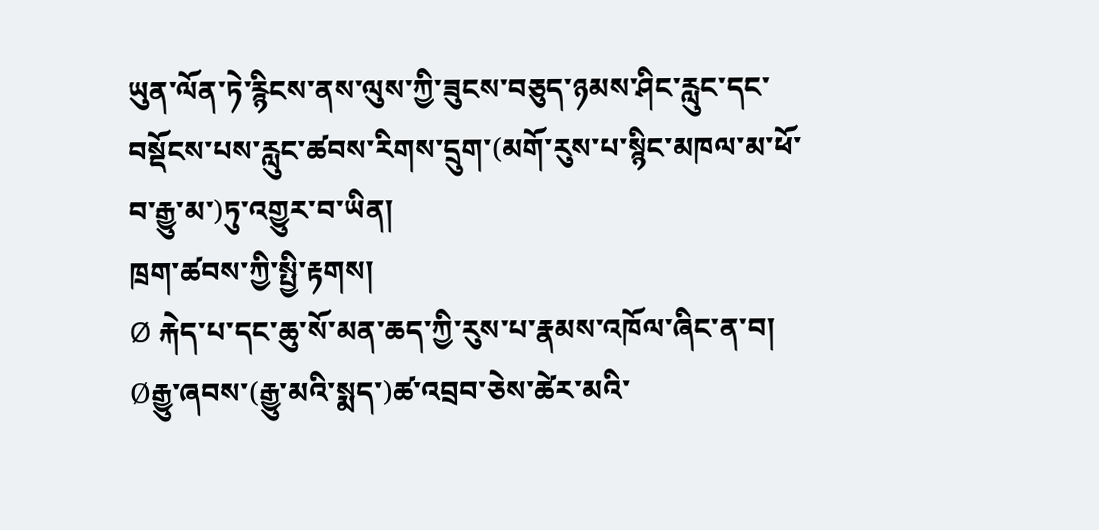ཡུན་ལོན་ཏེ་རྙིངས་ནས་ལུས་ཀྱི་ཟུངས་བཅུད་ཉམས་ཤིང་རླུང་དང་བསྡོངས་པས་རླུང་ཚབས་རིགས་དྲུག་(མགོ་རུས་པ་སྙིང་མཁལ་མ་ཕོ་བ་རྒྱུ་མ་)ཏུ་འགྱུར་བ་ཡིན།
ཁྲག་ཚབས་ཀྱི་སྤྱི་རྟགས།
Ø རྐེད་པ་དང་ཆུ་སོ་མན་ཆད་ཀྱི་རུས་པ་རྣམས་འཁོལ་ཞིང་ན་བ།
Øརྒྱུ་ཞབས་(རྒྱུ་མའི་སྨད་)ཚ་འབྲབ་ཅེས་ཚེར་མའི་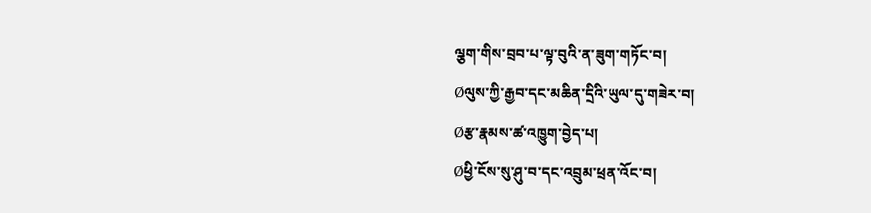ལྕག་གིས་བྲབ་པ་ལྟ་བུའི་ན་ཟུག་གཏོང་བ།
Øལུས་ཀྱི་རྒྱབ་དང་མཆིན་དྲིའི་ཡུལ་དུ་གཟེར་བ།
Øརྩ་རྣམས་ཚ་འཁྱུག་བྱེད་པ།
Øཕྱི་ངོས་སུ་ཤུ་བ་དང་འབྲུམ་ཕྲན་འོང་བ།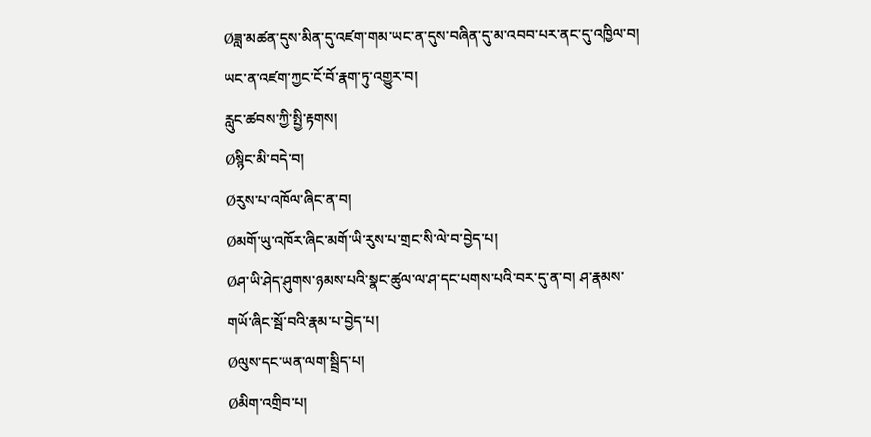Øཟླ་མཚན་དུས་མིན་དུ་འཛག་གམ་ཡང་ན་དུས་བཞིན་དུ་མ་འབབ་པར་ནང་དུ་འཁྱིལ་བ། ཡང་ན་འཛག་ཀྱང་ངོ་བོ་རྣག་ཏུ་འགྱུར་བ།
རླུང་ཚབས་ཀྱི་སྤྱི་རྟགས།
Øསྙིང་མི་བདེ་བ།
Øརུས་པ་འཁོལ་ཞིང་ན་བ།
Øམགོ་ཡུ་འཁོར་ཞིང་མགོ་ཡི་རུས་པ་གྲང་སི་ལེ་བ་བྱེད་པ།
Øཤ་ཡི་ཤེད་ཤུགས་ཉམས་པའི་སྣང་ཚུལ་ལ་ཤ་དང་པགས་པའི་བར་དུ་ན་བ། ཤ་རྣམས་གཡོ་ཞིང་སྦོ་བའི་རྣམ་པ་བྱེད་པ།
Øལུས་དང་ཡན་ལག་སྦྲིད་པ།
Øམིག་འགྲིབ་པ།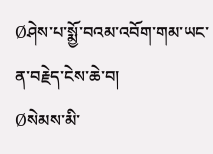Øཤེས་པ་སྨྱོ་བའམ་འབོག་གམ་ཡང་ན་བརྗེད་ངེས་ཆེ་བ།
Øསེམས་མི་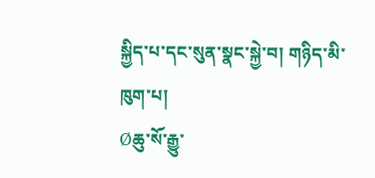སྐྱིད་པ་དང་སུན་སྣང་སྐྱེ་བ། གཉིད་མི་ཁུག་པ།
Øཆུ་སོ་རྒྱུ་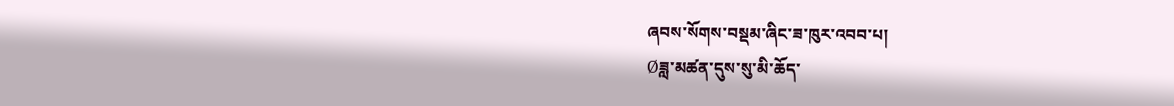ཞབས་སོགས་བསྡམ་ཞིང་ཟ་ཁུར་འབབ་པ།
Øཟླ་མཚན་དུས་སུ་མི་ཆོད་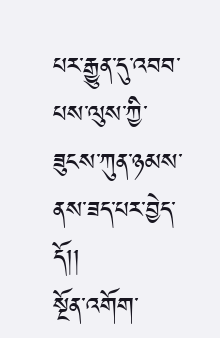པར་རྒྱུན་དུ་འབབ་པས་ལུས་ཀྱི་ཟུངས་ཀུན་ཉམས་ནས་ཟད་པར་བྱེད་དོ།།
སྔོན་འགོག་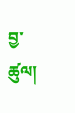བྱ་ཚུལ།